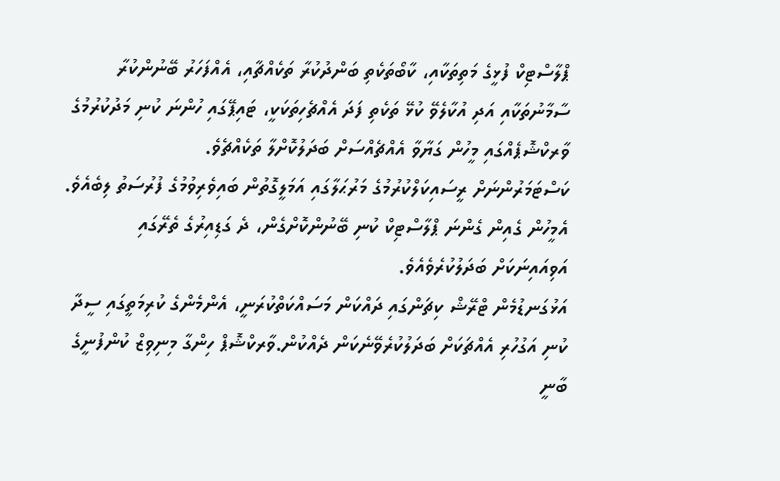ޕްލާސްޓިކް ފުޅީގެ މަތިތަކާއި، ކާބޯތަކެތި ބަންދުކުރާ ތަކެއްޗާއި، އެއްފަހަރު ބޭނުންކުރާ ސާމާނުތަކާއި އަދި އުކާލެވޭ ކުޅޭ ތަކެތި ފަދަ އެއްޗެހިތަކަކީ، ޓައިޕޭގައި ހުންނަ ކުނި މަދުކުރުމުގެ ވާރކްޝޮޕެއްގައި މީހުން ގަޔާވާ އެއްޗެއްސަށް ބަދަލުކޮށްލާ ތަކެއްޗެވެ.
ކަސްޓަމަރުންނަށް ރީސައިކަލްކުރުމުގެ މަރުޙަލާގައި އަމަލީގޮތުން ބައިވެރިވުމުގެ ފުރުސަތު ލިބެއެވެ. އެމީހުން ގެއިން ގެންނަ ޕްލާސްޓިކް ކުނި ބޭނުންކޮށްގެން، ދެ ގަޑިއިރުގެ ތެރޭގައި އަވިއައިނަކަށް ބަދަލުކުރެވެއެވެ.
އަޅުގަނޑުމެން ޓްރޭޝް ކިޗަންގައި ދައްކަން މަސައްކަތްކުރަނީ، އެންމެންގެ ކުރިމަތީގައި ސީދާ ކުނި އަގުހުރި އެއްޗަކަށް ބަދަލުކުރެވޭނެކަން ދެއްކުން.ވާރކްޝޮޕް ހިންގާ މިނިވިޒް ކުންފުނީގެ ބާނީ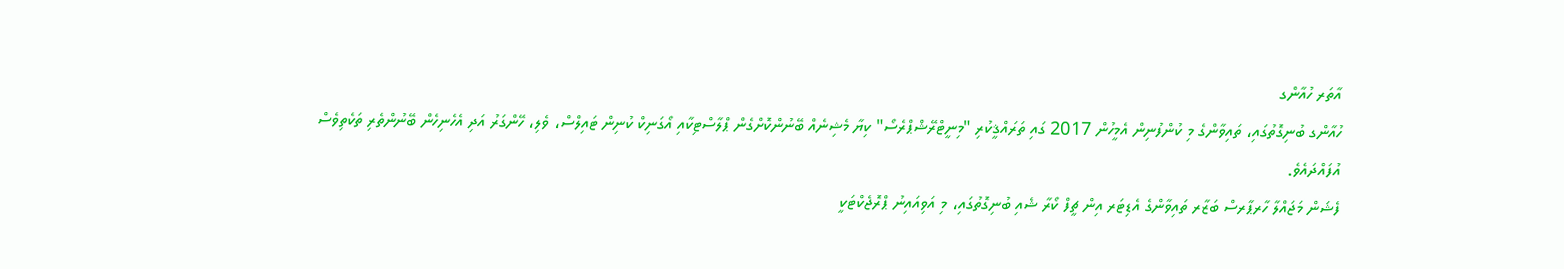އާތަރ ހުއާންގ
ހުއާންގ ބުނިގޮތުގައި، ތައިވާންގެ މި ކުންފުނިން އެމީހުން 2017 ގައި ތަރައްޤީކުރި "މިނީޓްރޭޝްޕްރެސޯ" ކިޔާ މެޝިނެއް ބޭނުންކޮށްގެން ޕްލާސްޓިކާއި އޯގަނިކް ކުނިން ޓައިލްސް، ވެލި، ހޭންގަރު އަދި އެހެނިހެން ބޭނުންތެރި ތަކެތިވެސް އުފައްދައެވެ.
ފެޝަން މަޖައްލާ ހާރޕާރސް ބަޒާރ ތައިވާންގެ އެޑިޓަރ އިން ޗީފް ކޯރާ ޝެއި ބުނިގޮތުގައި، މި އަވިއައިނު ޕްރޮޖެކްޓަކީ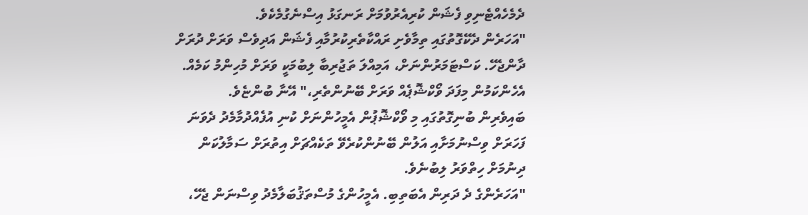ދެމެހެއްޓެނިވި ފެޝަން ކުރިއެރުވުމަށް ރަނގަޅު އިސްނެގުމެކެވެ.
"އަހަރެން ދެކޭގޮތުގައި ތިމާވެށި ރައްކާތެރިކުރުމާއި ފެޝަން އަދިވެސް ވަރަށް ދުރަށް ދާންޖެހޭ. ކަސްޓަމަރުންނަށް، އަމިއްލަ ތަޖުރިބާ ލިބުމަކީ ވަރަށް މުހިންމު ކަމެއް. އެހެންކަމުން މިފަދަ ވޯކްޝޮޕެއް ވަރަށް ބޭނުންތެރި،" އޭނާ ބުންޏެވެ.
ބައިވެރިން ބުނިގޮތުގައި މި ވޯކްޝޮޕުން އެމީހުންނަށް ކުނި އުފެއްދުމާމެދު ދެވަނަ ފަހަރަށް ވިސްނުމަށާއި އަލުން ބޭނުންކުރެވޭ ތަކެއްޗަށް އިތުރަށް ސަމާލުކަން ދިނުމަށް ހިތްވަރު ލިބުނެވެ.
"އަހަރެންގެ ދެ ދަރިން އެބަތިބި. އެމީހުންގެ މުސްތަޤުބަލާމެދު ވިސްނަން ޖެހޭ،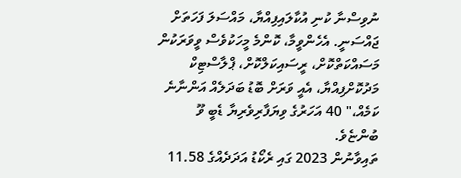ނުވިސްނާ ކުނި އުކާލައިފިއްޔާ، މައްސަލަ ފަހަތަށް ޖައްސަނީ. އެހެންވީމާ، ކޮންމެ މީހަކުވެސް ވީވަރަކުން މަސައްކަތްކޮށް، ރީސައިކަލްކޮށް، ޕްލާސްޓިކް މަދުކޮށްފިއްޔާ، އެއީ ވަރަށް ބޮޑު ބަދަލެއް އަންނާނެ ކަމެއް،" 40 އަހަރުގެ ވިޔަފާރިވެރިޔާ ޑެބީ ވޫ ބުންޏެވެ.
ތައިވާނުން 2023 ގައި ރެކޯޑު އަދަދެއްގެ 11.58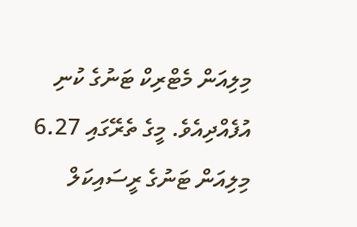މިލިއަން މެޓްރިކް ޓަނުގެ ކުނި އުފެއްދިއެވެ. މީގެ ތެރޭގައި 6.27 މިލިއަން ޓަނުގެ ރީސައިކަލް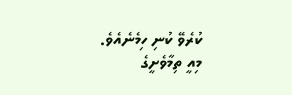ކުރެވޭ ކުނި ހިމެނެއެވެ. މިއީ ތިމާވެށީގެ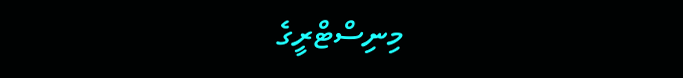މިނިސްޓްރީގެ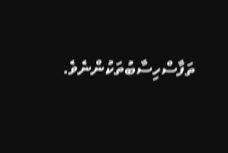ތަފާސްހިސާބުތަކުންނެވެ.